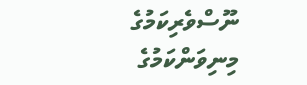ނޫސްވެރިކަމުގެ މިނިވަންކަމުގެ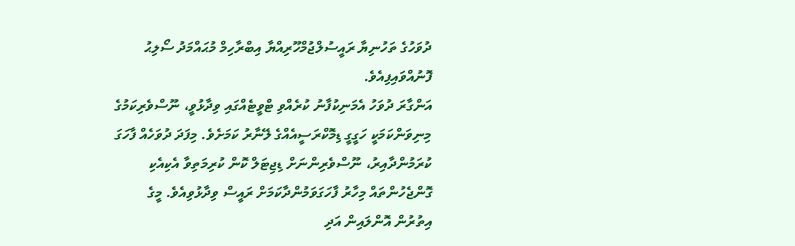ދުވަހުގެ ތަހުނިޔާ ރައީސުލްޖުމްހޫރިއްޔާ އިބްރާހިމް މުޙައްމަދު ސޯލިޙު ފޮނުއްވައިފިއެވެ.
އަންގާރަ ދުވަހު އެމަނިކުފާނު ކުރެއްވި ޓްވީޓެއްގައި ވިދާޅުވީ، ނޫސްވެރިކަމުގެ މިނިވަންކަމަކީ ހަގީގީ ޑިމޮކްރަސީއެއްގެ ލޭނާރު ކަމަށެވެ. މިފަދަ ދުވަހެއް ފާހަގަ ކުރަމުންދާއިރު، ނޫސްވެރިންނަށް ޑިޖިޓަލް ކޮން ކުރިމަތިވާ އެކިއެކި ގޮންޖެހުންތައް މިހާރު ފާހަގަވަމުންދާކަމަށް ރައީސް ވިދާޅުވިއެވެ. މީގެ އިތުރުން އޮންލައިން އަދި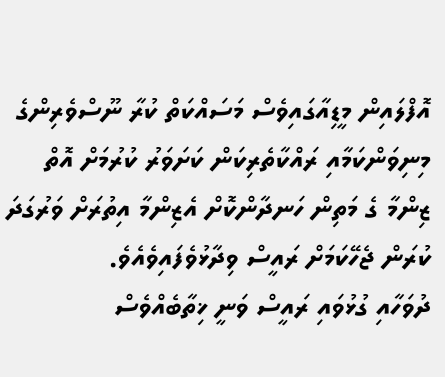އޮފްލައިން މީޑިއާގައިވެސް މަސައްކަތް ކުރާ ނޫސްވެރިންގެ މިނިވަންކަމާއި ރައްކާތެރިކަން ކަށަވަރު ކުރުމަށް އޮތް ޒިންމާ ގެ މަތިން ހަނދާންކޮށް އެޒިންމާ އިތުރަށް ވަރުގަދަ ކުރަން ޖެހޭކަމަށް ރައީސް ވިދާޅުވެފައިވެއެވެ.
ދުވަހާއި ގުޅުވައި ރައީސް ވަނީ ޚިތާބެއްވެސް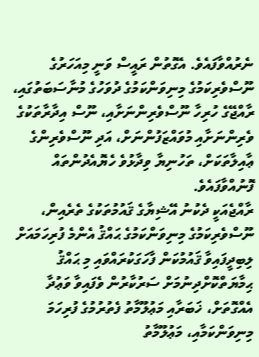ނެރުއްވާފައެވެ. އެގޮތުން ރައީސް ވަނީ މިއަހަރުގެ ނޫސްވެރިކަމުގެ މިނިވަންކަމުގެ ދުވަހުގެ މުނާސަބަތުގައި، ރާއްޖޭގެ ހުރިހާ ނޫސްވެރިންނަށާއި، ނޫސް އިދާރާތަކުގެ ވެރިންނަށާއި މުވައްޒަފުންނަށް، އަދި ނޫސްވެރިންގެ ޢާއިލާތަކަށް، ތަހުނިޔާ ވިދާޅުވެ ހެޔޮއެދުންތައް ފޮނުއްވާފައެވެ.
ރާއްޖެއަކީ ދެކުނު އޭޝިޔާގެ ޤައުމުތަކުގެ ތެރެއިން، ނޫސްވެރިކަމުގެ މިނިވަންކަމުގެ ޙައްޤު އެންމެ ފުރިހަމައަށް ލިބިދީފައިވާ ޤައުމުކަން ފާހަގަކުރައްވައި މި ޙައްޤު ޙިމާޔަތްކޮށްދިނުމަށް ސަރުކާރުން ވެފައިވާ ވަޢުދާ އެއްގޮތަށް، ޚަބަރާއި މަޢުލޫމާތު ފެތުރުމުގެ ފުރިހަމަ މިނިވަންކަމާއި، މަޢުލޫމާތު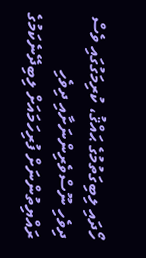ހޯދައި ލިބިގަތުމުގެ ޙައްޤު، ކުރިމަގުގައި ވެސް ދިވެހި ނޫސްވެރިންނަށާއި ދިވެހި ރައްޔިތުންނަށް ފުރިހަމައަށް ލިބިދޭނެކަމުގެ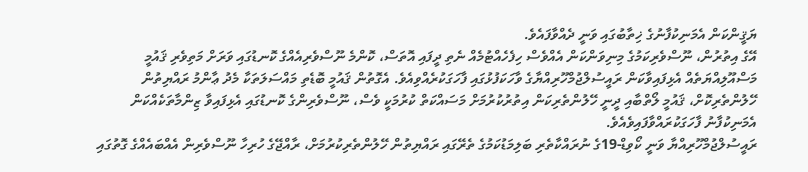ޔަޤީންކަން އެމަނިކުފާނުގެ ޚިތާބުގައި ވަނީ ދެއްވާފައެވެ.
އޭގެ އިތުރުން، ނޫސްވެރިކަމުގެ މިނިވަންކަން އެއްވެސް ހިފެހެއްޓުމެއް ނެތި ދީފައި އޮތަސް، ކޮންމެ ނޫސްވެރިއެއްގެ ކޮނޑުގައި ވަރަށް މަތިވެރި ޤައުމީ މަސްއޫލިއްޔަތެއް އެޅިފައިވާކަން ރައީސުލްޖުމްހޫރިއްޔާގެ ވާހަކަފުޅުގައި ފާހަގަކުރެއްވިއެވެ. އެގޮތުން ޤައުމީ ބޮޑެތި މައްސަލަތަކާ މެދު ޢާންމު ރައްޔިތުން ހޭލުންތެރިކޮށް، ޤައުމީ ލޯތްބާއި ދީނީ ހޭލުންތެރިކަން އިތުރުކުރުމަށް މަސައްކަތް ކުރުމަކީ ވެސް، ނޫސްވެރިންގެ ކޮނޑުގައި އެޅިފައިވާ ޒިންމާތަކެއްކަން އެމަނިކުފާނު ފާހަގަކުރައްވާފައިވެއެވެ.
ރައީސުލްޖުމްހޫރިއްޔާ ވަނީ ކޯވިޑް-19ގެ ނުރައްކާތެރި ބަލިމަޑުކަމުގެ ތެރޭގައި ރައްޔިތުން ހޭލުންތެރިކުރުމަށް، ރާއްޖޭގެ ހުރިހާ ނޫސްވެރިން އެއްބައެއްގެ ގޮތުގައި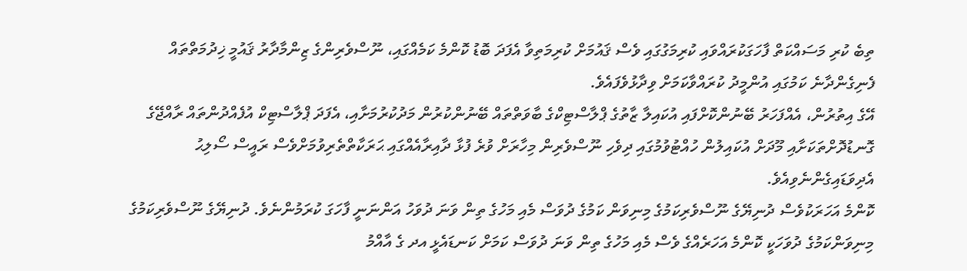ތިބެ ކުރި މަސައްކަތް ފާހަގަކުރައްވައި ކުރިމަގުގައި ވެސް ޤައުމަށް ކުރިމަތިވާ އެފަދަ ބޮޑު ކޮންމެ ކަމެއްގައި، ނޫސްވެރިންގެ ޒިންމާދާރު ޤައުމީ ޚިދުމަތްތައް ފެނިގެންދާނެ ކަމުގައި އުންމީދު ކުރައްވާކަމަށް ވިދާޅުވެފައެވެ.
އޭގެ އިތުރުން، އެއްފަހަރު ބޭނުންކޮށްފައި އުކައިލާ ޒާތުގެ ޕްލާސްޓިކްގެ ބާވަތްތައް ބޭނުންކުރުން މަދުކުރުމަށާއި، އެފަދަ ޕްލާސްޓިކް އުފެއްދުންތައް ރާއްޖޭގެ ގޮނޑުދޮށްތަކަށާއި މޫދަށް އުކައިލުން ހުއްޓުވުމުގައި ދިވެހި ނޫސްވެރިން މިހާރަށް ވުރެ ފުޅާ ދާއިރާއެއްގައި ޙަރަކާތްތެރިވުމަށްވެސް ރައީސް ސޯލިޙު އެދިވަޑައިގެންނެވިއެވެ.
ކޮންމެ އަހަރަކުވެސް ދުނިޔޭގެ ނޫސްވެރިކަމުގެ މިނިވަން ކަމުގެ ދުވަސް މެއި މަހުގެ ތިން ވަނަ ދުވަހު އަންނަނީ ފާހަގަ ކުރަމުންނެވެ. ދުނިޔޭގެ ނޫސްވެރިކަމުގެ މިނިވަންކަމުގެ ދުވަހަކީ ކޮންމެ އަހަރެއްގެ ވެސް މެއި މަހުގެ ތިން ވަނަ ދުވަސް ކަމަށް ކަނޑައެޅީ އދ ގެ އާއްމު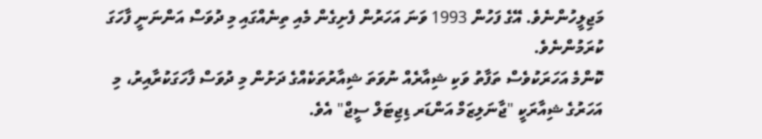މަޖިލީހުންނެވެ. އޭގެ ފަހުން 1993 ވަނަ އަހަރުން ފެށިގެން މެއި ތިނެއްގައި މި ދުވަސް އަންނަނީ ފާހަގަ ކުރަމުންނެވެ.
ކޮންމެ އަހަރަކުވެސް ތަފާތު ވަކި ޝިއާރެއް ނުވަތަ ޝިއާރުތަކެއްގެ ދަށުން މި ދުވަސް ފާހަގަކުރާއިރު، މި އަހަރުގެ ޝިއާރަކީ "ޖާނަލިޒަމް އަންޑަރ ޑިޖިޓަލް ސީޖް" އެވެ.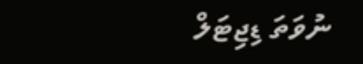ނުވަތަ ޑިޖިޓަލް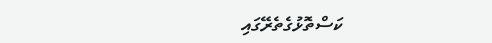ކަސްތޮޅުގެތެރޭގައި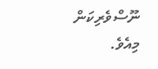ނޫސްވެރިކަން މިއެވެ.